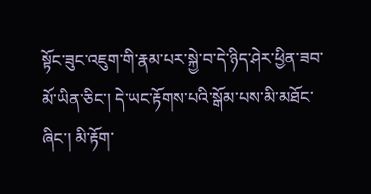སྟོང་ཟུང་འཇུག་གི་རྣམ་པར་སྐྱེ་བ་དེ་ཉིད་ཤེར་ཕྱིན་ཟབ་ མོ་ཡིན་ཅིང་། དེ་ཡང་རྟོགས་པའི་སྒོམ་པས་མི་མཐོང་ཞིང་། མི་རྟོག་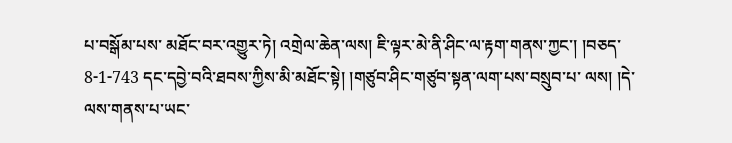པ་བསྒོམ་པས་ མཐོང་བར་འགྱུར་ཏེ། འགྲེལ་ཆེན་ལས། ཇི་ལྟར་མེ་ནི་ཤིང་ལ་རྟག་གནས་ཀྱང་། །བཅད་ 8-1-743 དང་དབྱེ་བའི་ཐབས་ཀྱིས་མི་མཐོང་སྟེ། །གཙུབ་ཤིང་གཙུབ་སྟན་ལག་པས་བསྲུབ་པ་ ལས། །དེ་ལས་གནས་པ་ཡང་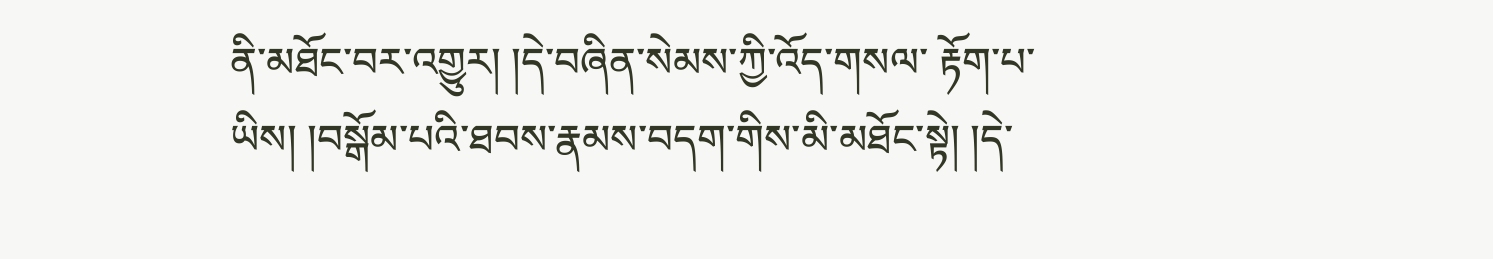ནི་མཐོང་བར་འགྱུར། །དེ་བཞིན་སེམས་ཀྱི་འོད་གསལ་ རྟོག་པ་ཡིས། །བསྒོམ་པའི་ཐབས་རྣམས་བདག་གིས་མི་མཐོང་སྟེ། །དེ་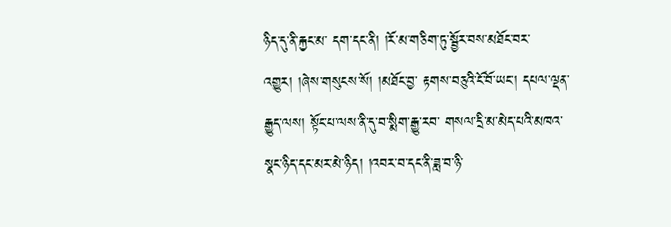ཉིད་དུ་ནི་རྐྱང་མ་ དག་དང་ནི། །རོ་མ་གཅིག་ཏུ་སྦྱོར་བས་མཐོང་བར་འགྱུར། །ཞེས་གསུངས་སོ། །མཐོང་བྱ་ རྟགས་བཅུའི་ངོ་བོ་ཡང་། དཔལ་ལྡན་རྒྱུད་ལས། སྟོང་པ་ལས་ནི་དུ་བ་སྨིག་རྒྱུ་རབ་ གསལ་དྲི་མ་མེད་པའི་མཁའ་སྣང་ཉིད་དང་མར་མེ་ཉིད། །འབར་བ་དང་ནི་ཟླ་བ་ཉི་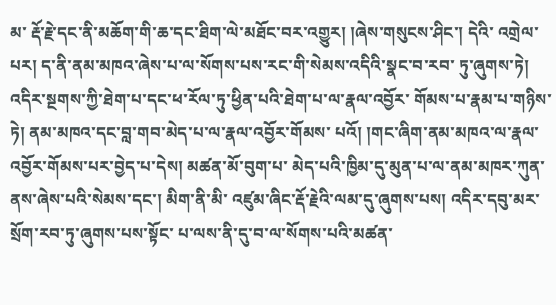མ་ རྡོ་རྗེ་དང་ནི་མཆོག་གི་ཆ་དང་ཐིག་ལེ་མཐོང་བར་འགྱུར། །ཞེས་གསུངས་ཤིང་། དེའི་ འགྲེལ་པར། ད་ནི་ནམ་མཁའ་ཞེས་པ་ལ་སོགས་པས་རང་གི་སེམས་འདིའི་སྣང་བ་རབ་ ཏུ་ཞུགས་ཏེ། འདིར་སྔགས་ཀྱི་ཐེག་པ་དང་ཕ་རོལ་ཏུ་ཕྱིན་པའི་ཐེག་པ་ལ་རྣལ་འབྱོར་ གོམས་པ་རྣམ་པ་གཉིས་ཏེ། ནམ་མཁའ་དང་བླ་གབ་མེད་པ་ལ་རྣལ་འབྱོར་གོམས་ པའོ། །གང་ཞིག་ནམ་མཁའ་ལ་རྣལ་འབྱོར་གོམས་པར་བྱེད་པ་དེས། མཚན་མོ་བུག་པ་ མེད་པའི་ཁྱིམ་དུ་མུན་པ་ལ་ནམ་མཁར་ཀུན་ནས་ཞེས་པའི་སེམས་དང་། མིག་ནི་མི་ འཛུམ་ཞིང་རྡོ་རྗེའི་ལམ་དུ་ཞུགས་པས། འདིར་དབུ་མར་སྲོག་རབ་ཏུ་ཞུགས་པས་སྟོང་ པ་ལས་ནི་དུ་བ་ལ་སོགས་པའི་མཚན་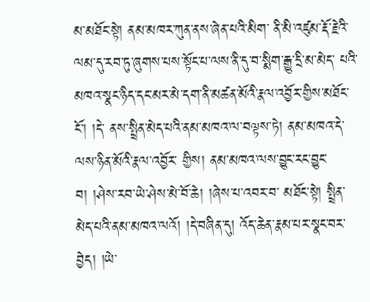མ་མཐོང་སྟེ། ནམ་མཁར་ཀུན་ནས་ཞེན་པའི་མིག་ ནི་མི་འཛུམ་རྡོ་རྗེའི་ལམ་དུ་རབ་ཏུ་ཞུགས་པས་སྟོང་པ་ལས་ནི་དུ་བ་སྨིག་རྒྱུ་དྲི་མ་མེད་ པའི་མཁའ་སྣང་ཉིད་དང་མར་མེ་དག་ནི་མཚན་མོའི་རྣལ་འབྱོར་གྱིས་མཐོང་ངོ་། །དེ་ ནས་སྤྲིན་མེད་པའི་ནམ་མཁའ་ལ་བལྟས་ཏེ། ནམ་མཁའ་དེ་ལས་ཉིན་མོའི་རྣལ་འབྱོར་ གྱིས། ནམ་མཁའ་ལས་བྱུང་རང་བྱུང་བ། །ཤེས་རབ་ཡེ་ཤེས་མེ་བོ་ཆེ། །ཞེས་པ་འབར་བ་ མཐོང་སྟེ། སྤྲིན་མེད་པའི་ནམ་མཁའ་ལའོ། །དེ་བཞིན་དུ། འོད་ཆེན་རྣམ་པར་སྣང་བར་ བྱེད། །ཡེ་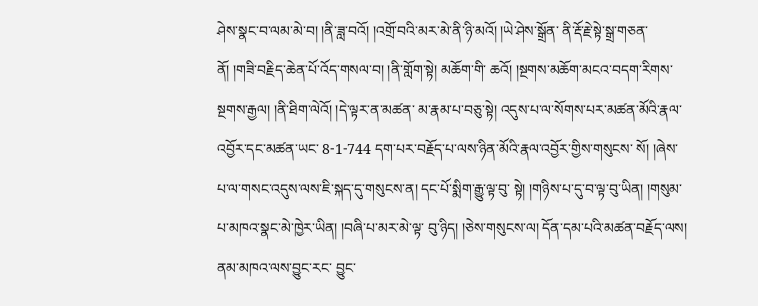ཤེས་སྣང་བ་ལམ་མེ་བ། །ནི་ཟླ་བའོ། །འགྲོ་བའི་མར་མེ་ནི་ཉི་མའོ། །ཡེ་ཤེས་སྒྲོན་ ནི་རྡོ་རྗེ་སྟེ་སྒྲ་གཅན་ནོ། །གཟི་བརྗིད་ཆེན་པོ་འོད་གསལ་བ། །ནི་གློག་སྟེ། མཆོག་གི་ ཆའོ། །སྔགས་མཆོག་མངའ་བདག་རིགས་སྔགས་རྒྱལ། །ནི་ཐིག་ལེའོ། །དེ་ལྟར་ན་མཚན་ མ་རྣམ་པ་བཅུ་སྟེ། འདུས་པ་ལ་སོགས་པར་མཚན་མོའི་རྣལ་འབྱོར་དང་མཚན་ཡང་ 8-1-744 དག་པར་བརྗོད་པ་ལས་ཉིན་མོའི་རྣལ་འབྱོར་གྱིས་གསུངས་ སོ། །ཞེས་པ་ལ་གསང་འདུས་ལས་ཇི་སྐད་དུ་གསུངས་ན། དང་པོ་སྨིག་རྒྱུ་ལྟ་བུ་ སྟེ། །གཉིས་པ་དུ་བ་ལྟ་བུ་ཡིན། །གསུམ་པ་མཁའ་སྣང་མེ་ཁྱེར་ཡིན། །བཞི་པ་མར་མེ་ལྟ་ བུ་ཉིད། །ཅེས་གསུངས་ལ། དོན་དམ་པའི་མཚན་བརྗོད་ལས། ནམ་མཁའ་ལས་བྱུང་རང་ བྱུང་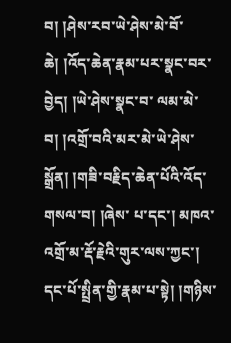བ། །ཤེས་རབ་ཡེ་ཤེས་མེ་བོ་ཆེ། །འོད་ཆེན་རྣམ་པར་སྣང་བར་བྱེད། །ཡེ་ཤེས་སྣང་བ་ ལམ་མེ་བ། །འགྲོ་བའི་མར་མེ་ཡེ་ཤེས་སྒྲོན། །གཟི་བརྗིད་ཆེན་པོའི་འོད་གསལ་བ། །ཞེས་ པ་དང་། མཁའ་འགྲོ་མ་རྡོ་རྗེའི་གུར་ལས་ཀྱང་། དང་པོ་སྤྲིན་གྱི་རྣམ་པ་སྟེ། །གཉིས་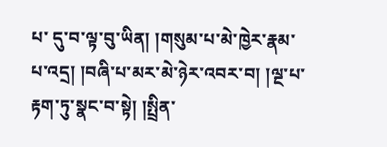པ་ དུ་བ་ལྟ་བུ་ཡིན། །གསུམ་པ་མེ་ཁྱེར་རྣམ་པ་འདྲ། །བཞི་པ་མར་མེ་ཉེར་འབར་བ། །ལྔ་པ་ རྟག་ཏུ་སྣང་བ་སྟེ། །སྤྲིན་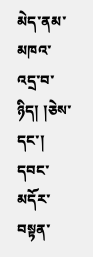མེད་ནམ་མཁའ་འདྲ་བ་ཉིད། །ཅེས་དང་། དབང་མདོར་བསྟན་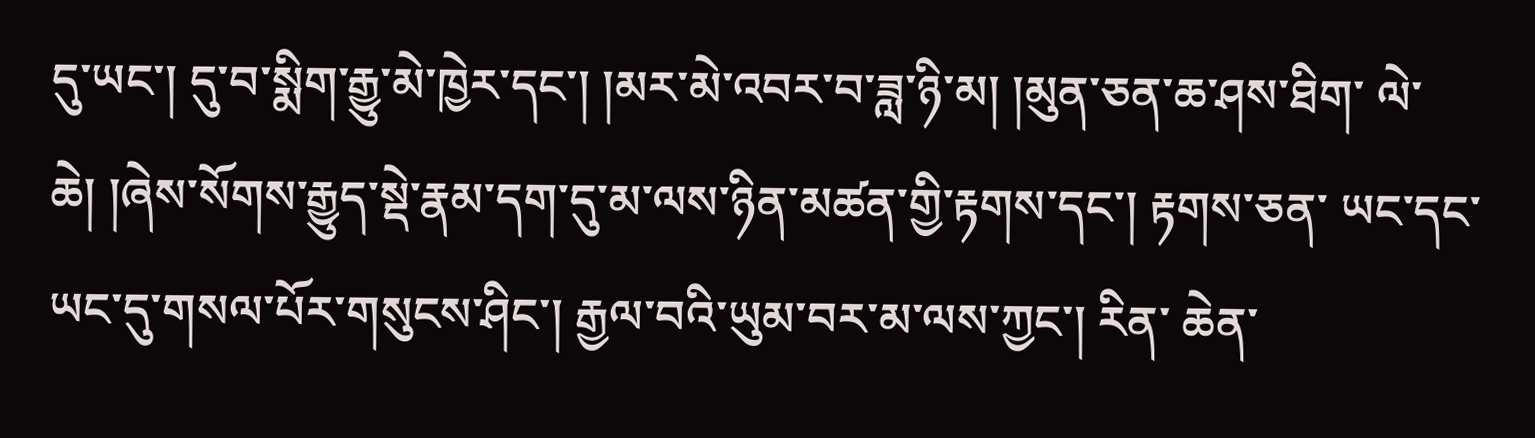དུ་ཡང་། དུ་བ་སྨིག་རྒྱུ་མེ་ཁྱེར་དང་། །མར་མེ་འབར་བ་ཟླ་ཉི་མ། །མུན་ཅན་ཆ་ཤས་ཐིག་ ལེ་ཆེ། །ཞེས་སོགས་རྒྱུད་སྡེ་རྣམ་དག་དུ་མ་ལས་ཉིན་མཚན་གྱི་རྟགས་དང་། རྟགས་ཅན་ ཡང་དང་ཡང་དུ་གསལ་པོར་གསུངས་ཤིང་། རྒྱལ་བའི་ཡུམ་བར་མ་ལས་ཀྱང་། རིན་ ཆེན་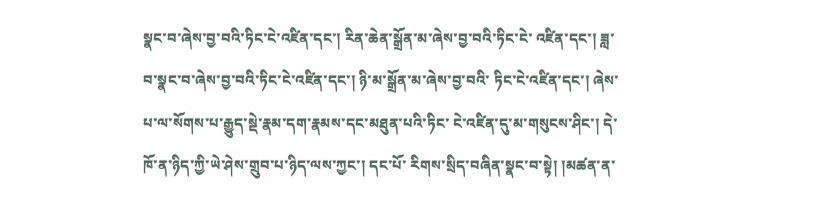སྣང་བ་ཞེས་བྱ་བའི་ཏིང་ངེ་འཛིན་དང་། རིན་ཆེན་སྒྲོན་མ་ཞེས་བྱ་བའི་ཏིང་ངེ་ འཛིན་དང་། ཟླ་བ་སྣང་བ་ཞེས་བྱ་བའི་ཏིང་ངེ་འཛིན་དང་། ཉི་མ་སྒྲོན་མ་ཞེས་བྱ་བའི་ ཏིང་ངེ་འཛིན་དང་། ཞེས་པ་ལ་སོགས་པ་རྒྱུད་སྡེ་རྣམ་དག་རྣམས་དང་མཐུན་པའི་ཏིང་ ངེ་འཛིན་དུ་མ་གསུངས་ཤིང་། དེ་ཁོ་ན་ཉིད་ཀྱི་ཡེ་ཤེས་གྲུབ་པ་ཉིད་ལས་ཀྱང་། དང་པོ་ རིགས་སྲིད་བཞིན་སྣང་བ་སྟེ། །མཚན་ན་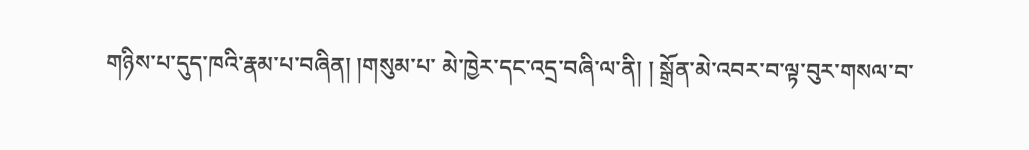གཉིས་པ་དུད་ཁའི་རྣམ་པ་བཞིན། །གསུམ་པ་ མེ་ཁྱེར་དང་འདྲ་བཞི་ལ་ནི། ། སྒྲོན་མེ་འབར་བ་ལྟ་བུར་གསལ་བ་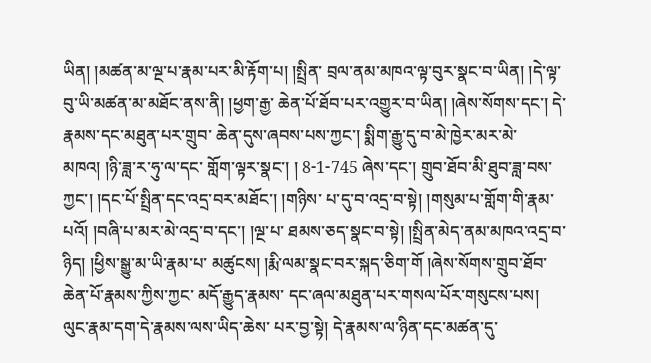ཡིན། །མཚན་མ་ལྔ་པ་རྣམ་པར་མི་རྟོག་པ། །སྤྲིན་ བྲལ་ནམ་མཁའ་ལྟ་བུར་སྣང་བ་ཡིན། །དེ་ལྟ་བུ་ཡི་མཚན་མ་མཐོང་ནས་ནི། །ཕྱག་རྒྱ་ ཆེན་པོ་ཐོབ་པར་འགྱུར་བ་ཡིན། །ཞེས་སོགས་དང་། དེ་རྣམས་དང་མཐུན་པར་གྲུབ་ ཆེན་དུས་ཞབས་པས་ཀྱང་། སྨིག་རྒྱུ་དུ་བ་མེ་ཁྱེར་མར་མེ་མཁའ། །ཉི་ཟླ་ར་ཧུ་ལ་དང་ གློག་ལྟར་སྣང་། ། 8-1-745 ཞེས་དང་། གྲུབ་ཐོབ་མི་ཐུབ་ཟླ་བས་ཀྱང་། །དང་པོ་སྤྲིན་དང་འདྲ་བར་མཐོང་། །གཉིས་ པ་དུ་བ་འདྲ་བ་སྟེ། །གསུམ་པ་གློག་གི་རྣམ་པའོ། །བཞི་པ་མར་མེ་འདྲ་བ་དང་། །ལྔ་པ་ ཐམས་ཅད་སྣང་བ་སྟེ། །སྤྲིན་མེད་ནམ་མཁའ་འདྲ་བ་ཉིད། །ཕྱིས་སྒྱུ་མ་ཡི་རྣམ་པ་ མཚུངས། །རྨི་ལམ་སྣང་བར་སྐད་ཅིག་གོ །ཞེས་སོགས་གྲུབ་ཐོབ་ཆེན་པོ་རྣམས་ཀྱིས་ཀྱང་ མདོ་རྒྱུད་རྣམས་ དང་ཞལ་མཐུན་པར་གསལ་པོར་གསུངས་པས། ལུང་རྣམ་དག་དེ་རྣམས་ལས་ཡིད་ཆེས་ པར་བྱ་སྟེ། དེ་རྣམས་ལ་ཉིན་དང་མཚན་དུ་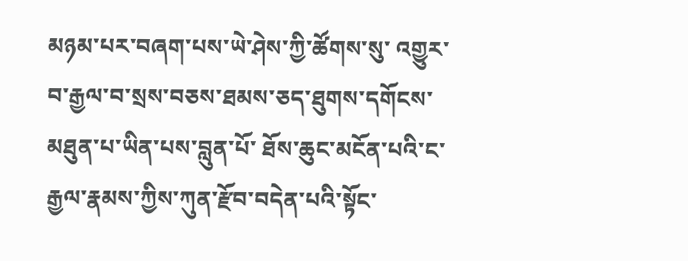མཉམ་པར་བཞག་པས་ཡེ་ཤེས་ཀྱི་ཚོགས་སུ་ འགྱུར་བ་རྒྱལ་བ་སྲས་བཅས་ཐམས་ཅད་ཐུགས་དགོངས་མཐུན་པ་ཡིན་པས་བླུན་པོ་ ཐོས་ཆུང་མངོན་པའི་ང་རྒྱལ་རྣམས་ཀྱིས་ཀུན་རྫོབ་བདེན་པའི་སྟོང་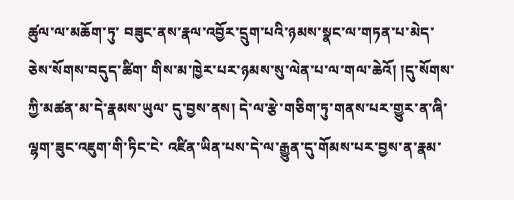ཚུལ་ལ་མཆོག་ཏུ་ བཟུང་ནས་རྣལ་འབྱོར་དྲུག་པའི་ཉམས་སྣང་ལ་གཏན་པ་མེད་ཅེས་སོགས་བདུད་ཚིག་ གིས་མ་ཁྱེར་པར་ཉམས་སུ་ལེན་པ་ལ་གལ་ཆེའོ། །དུ་སོགས་ཀྱི་མཚན་མ་དེ་རྣམས་ཡུལ་ དུ་བྱས་ནས། དེ་ལ་རྩེ་གཅིག་ཏུ་གནས་པར་གྱུར་ན་ཞི་ལྷག་ཟུང་འཇུག་གི་ཏིང་ངེ་ འཛིན་ཡིན་པས་དེ་ལ་རྒྱུན་དུ་གོམས་པར་བྱས་ན་རྣམ་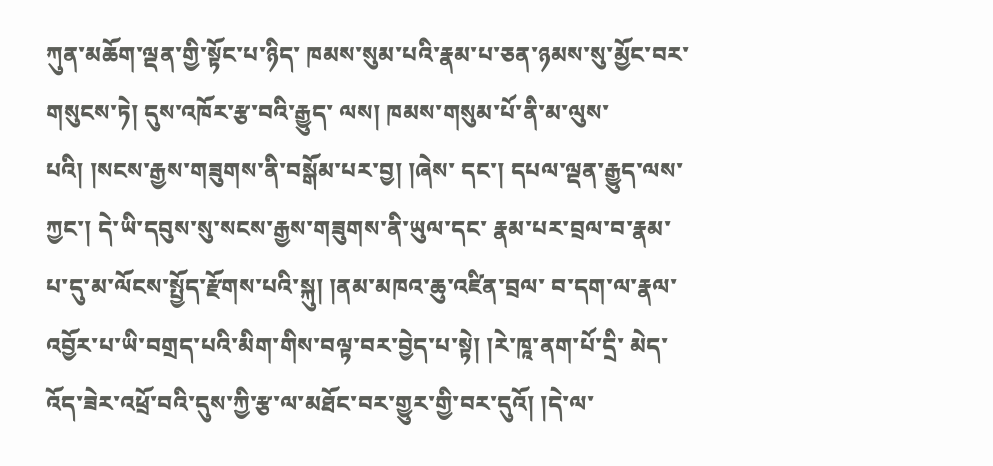ཀུན་མཆོག་ལྡན་གྱི་སྟོང་པ་ཉིད་ ཁམས་སུམ་པའི་རྣམ་པ་ཅན་ཉམས་སུ་མྱོང་བར་གསུངས་ཏེ། དུས་འཁོར་རྩ་བའི་རྒྱུད་ ལས། ཁམས་གསུམ་པོ་ནི་མ་ལུས་པའི། །སངས་རྒྱས་གཟུགས་ནི་བསྒོམ་པར་བྱ། །ཞེས་ དང་། དཔལ་ལྡན་རྒྱུད་ལས་ཀྱང་། དེ་ཡི་དབུས་སུ་སངས་རྒྱས་གཟུགས་ནི་ཡུལ་དང་ རྣམ་པར་བྲལ་བ་རྣམ་པ་དུ་མ་ལོངས་སྤྱོད་རྫོགས་པའི་སྐུ། །ནམ་མཁའ་ཆུ་འཛིན་བྲལ་ བ་དག་ལ་རྣལ་འབྱོར་པ་ཡི་བགྲད་པའི་མིག་གིས་བལྟ་བར་བྱེད་པ་སྟེ། །རེ་ཁཱ་ནག་པོ་དྲི་ མེད་འོད་ཟེར་འཕྲོ་བའི་དུས་ཀྱི་རྩ་ལ་མཐོང་བར་གྱུར་གྱི་བར་དུའོ། །དེ་ལ་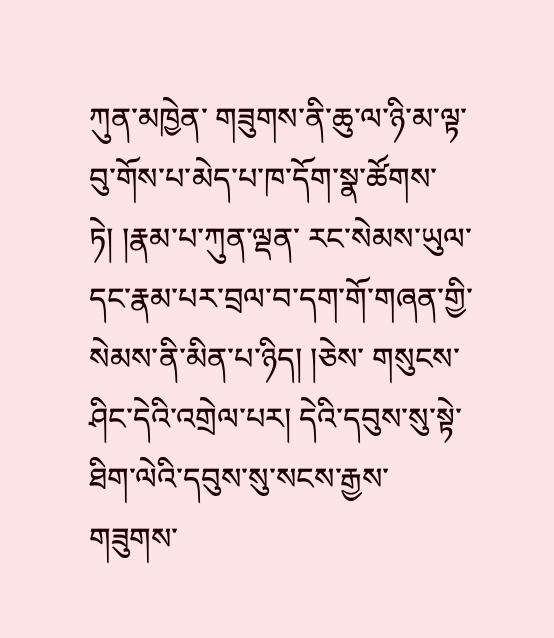ཀུན་མཁྱེན་ གཟུགས་ནི་ཆུ་ལ་ཉི་མ་ལྟ་བུ་གོས་པ་མེད་པ་ཁ་དོག་སྣ་ཚོགས་ཏེ། །རྣམ་པ་ཀུན་ལྡན་ རང་སེམས་ཡུལ་དང་རྣམ་པར་བྲལ་བ་དག་གོ་གཞན་གྱི་སེམས་ནི་མིན་པ་ཉིད། །ཅེས་ གསུངས་ཤིང་དེའི་འགྲེལ་པར། དེའི་དབུས་སུ་སྟེ་ཐིག་ལེའི་དབུས་སུ་སངས་རྒྱས་ གཟུགས་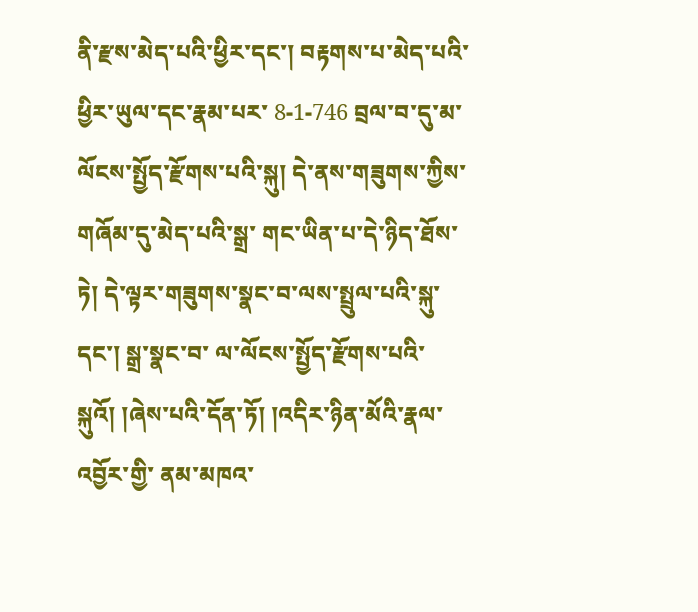ནི་རྫས་མེད་པའི་ཕྱིར་དང་། བརྟགས་པ་མེད་པའི་ཕྱིར་ཡུལ་དང་རྣམ་པར་ 8-1-746 བྲལ་བ་དུ་མ་ལོངས་སྤྱོད་རྫོགས་པའི་སྐུ། དེ་ནས་གཟུགས་ཀྱིས་གཞོམ་དུ་མེད་པའི་སྒྲ་ གང་ཡིན་པ་དེ་ཉིད་ཐོས་ཏེ། དེ་ལྟར་གཟུགས་སྣང་བ་ལས་སྤྲུལ་པའི་སྐུ་དང་། སྒྲ་སྣང་བ་ ལ་ལོངས་སྤྱོད་རྫོགས་པའི་སྐུའོ། །ཞེས་པའི་དོན་ཏོ། །འདིར་ཉིན་མོའི་རྣལ་འབྱོར་གྱི་ ནམ་མཁའ་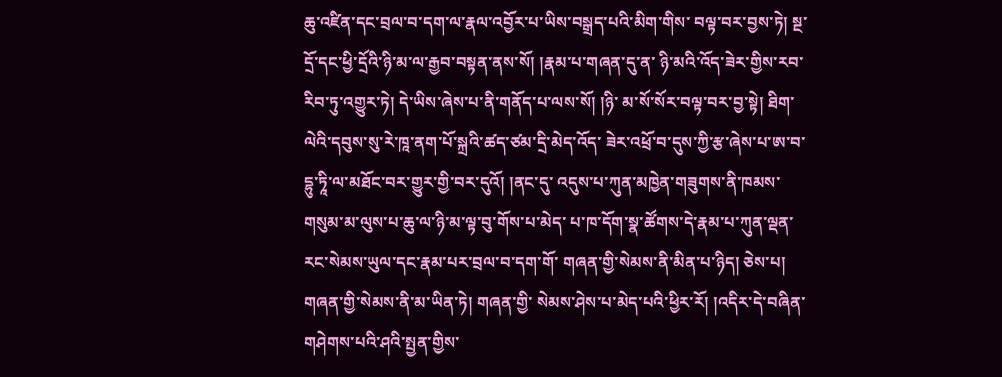ཆུ་འཛིན་དང་བྲལ་བ་དག་ལ་རྣལ་འབྱོར་པ་ཡིས་བསྒྲད་པའི་མིག་གིས་ བལྟ་བར་བྱས་ཏེ། སྔ་དྲོ་དང་ཕྱི་དྲོའི་ཉི་མ་ལ་རྒྱབ་བསྟན་ནས་སོ། །རྣམ་པ་གཞན་དུ་ན་ ཉི་མའི་འོད་ཟེར་གྱིས་རབ་རིབ་ཏུ་འགྱུར་ཏེ། དེ་ཡིས་ཞེས་པ་ནི་གནོད་པ་ལས་སོ། །ཉི་ མ་སོ་སོར་བལྟ་བར་བྱ་སྟེ། ཐིག་ལེའི་དབུས་སུ་རེ་ཁཱ་ནག་པོ་སྐྲའི་ཚད་ཙམ་དྲི་མེད་འོད་ ཟེར་འཕྲོ་བ་དུས་ཀྱི་རྩ་ཞེས་པ་ཨ་བ་དྷུ་ཏཱི་ལ་མཐོང་བར་གྱུར་གྱི་བར་དུའོ། །ནང་དུ་ འདུས་པ་ཀུན་མཁྱེན་གཟུགས་ནི་ཁམས་གསུམ་མ་ལུས་པ་ཆུ་ལ་ཉི་མ་ལྟ་བུ་གོས་པ་མེད་ པ་ཁ་དོག་སྣ་ཚོགས་དེ་རྣམ་པ་ཀུན་ལྡན་རང་སེམས་ཡུལ་དང་རྣམ་པར་བྲལ་བ་དག་གོ་ གཞན་གྱི་སེམས་ནི་མིན་པ་ཉིད། ཅེས་པ། གཞན་གྱི་སེམས་ནི་མ་ཡིན་ཏེ། གཞན་གྱི་ སེམས་ཤེས་པ་མེད་པའི་ཕྱིར་རོ། །འདིར་དེ་བཞིན་གཤེགས་པའི་ཤའི་སྤྱན་གྱིས་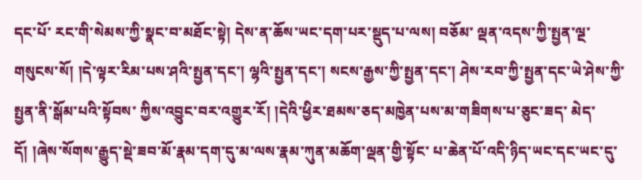དང་པོ་ རང་གི་སེམས་ཀྱི་སྣང་བ་མཐོང་སྟེ། དེས་ན་ཆོས་ཡང་དག་པར་སྡུད་པ་ལས། བཅོམ་ ལྡན་འདས་ཀྱི་སྤྱན་ལྔ་གསུངས་སོ། །དེ་ལྟར་རིམ་པས་ཤའི་སྤྱན་དང་། ལྷའི་སྤྱན་དང་། སངས་རྒྱས་ཀྱི་སྤྱན་དང་། ཤེས་རབ་ཀྱི་སྤྱན་དང་ཡེ་ཤེས་ཀྱི་སྤྱན་ནི་སྒོམ་པའི་སྟོབས་ ཀྱིས་འབྱུང་བར་འགྱུར་རོ། །དེའི་ཕྱིར་ཐམས་ཅད་མཁྱེན་པས་མ་གཟིགས་པ་ཅུང་ཟད་ མེད་དོ། །ཞེས་སོགས་རྒྱུད་སྡེ་ཟབ་མོ་རྣམ་དག་དུ་མ་ལས་རྣམ་ཀུན་མཆོག་ལྡན་གྱི་སྟོང་ པ་ཆེན་པོ་འདི་ཉིད་ཡང་དང་ཡང་དུ་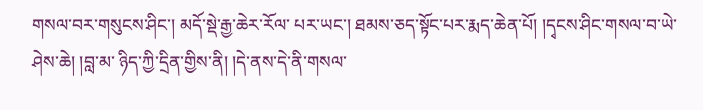གསལ་བར་གསུངས་ཤིང་། མདོ་སྡེ་རྒྱ་ཆེར་རོལ་ པར་ཡང་། ཐམས་ཅད་སྟོང་པར་རྨད་ཆེན་པོ། །དྭངས་ཤིང་གསལ་བ་ཡེ་ཤེས་ཆེ། །བླ་མ་ ཉིད་ཀྱི་དྲིན་གྱིས་ནི། །དེ་ནས་དེ་ནི་གསལ་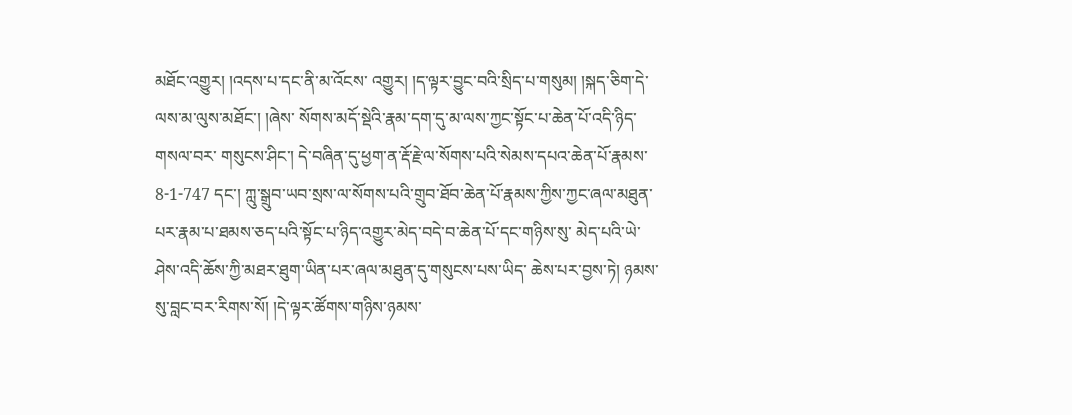མཐོང་འགྱུར། །འདས་པ་དང་ནི་མ་འོངས་ འགྱུར། །ད་ལྟར་བྱུང་བའི་སྲིད་པ་གསུམ། །སྐད་ཅིག་དེ་ལས་མ་ལུས་མཐོང་། །ཞེས་ སོགས་མདོ་སྡེའི་རྣམ་དག་དུ་མ་ལས་ཀྱང་སྟོང་པ་ཆེན་པོ་འདི་ཉིད་གསལ་བར་ གསུངས་ཤིང་། དེ་བཞིན་དུ་ཕྱག་ན་རྡོ་རྗེ་ལ་སོགས་པའི་སེམས་དཔའ་ཆེན་པོ་རྣམས་ 8-1-747 དང་། ཀླུ་སྒྲུབ་ཡབ་སྲས་ལ་སོགས་པའི་གྲུབ་ཐོབ་ཆེན་པོ་རྣམས་ཀྱིས་ཀྱང་ཞལ་མཐུན་ པར་རྣམ་པ་ཐམས་ཅད་པའི་སྟོང་པ་ཉིད་འགྱུར་མེད་བདེ་བ་ཆེན་པོ་དང་གཉིས་སུ་ མེད་པའི་ཡེ་ཤེས་འདི་ཆོས་ཀྱི་མཐར་ཐུག་ཡིན་པར་ཞལ་མཐུན་དུ་གསུངས་པས་ཡིད་ ཆེས་པར་བྱས་ཏེ། ཉམས་སུ་བླང་བར་རིགས་སོ། །དེ་ལྟར་ཚོགས་གཉིས་ཉམས་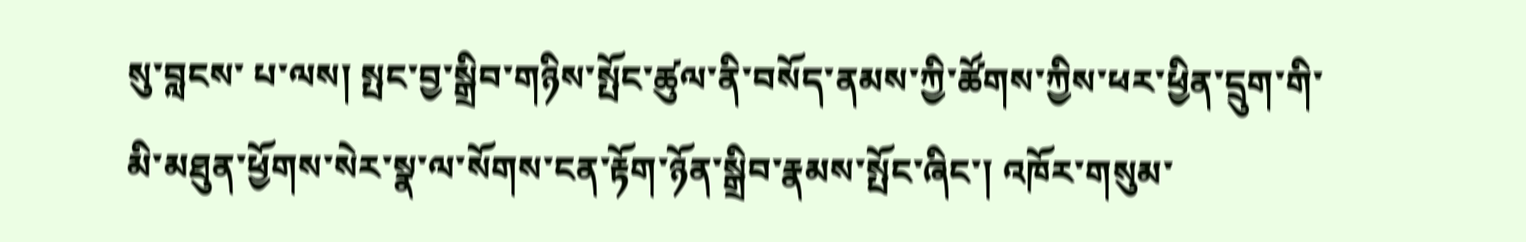སུ་བླངས་ པ་ལས། སྤང་བྱ་སྒྲིབ་གཉིས་སྤོང་ཚུལ་ནི་བསོད་ནམས་ཀྱི་ཚོགས་ཀྱིས་ཕར་ཕྱིན་དྲུག་གི་ མི་མཐུན་ཕྱོགས་སེར་སྣ་ལ་སོགས་ངན་རྟོག་ཉོན་སྒྲིབ་རྣམས་སྤོང་ཞིང་། འཁོར་གསུམ་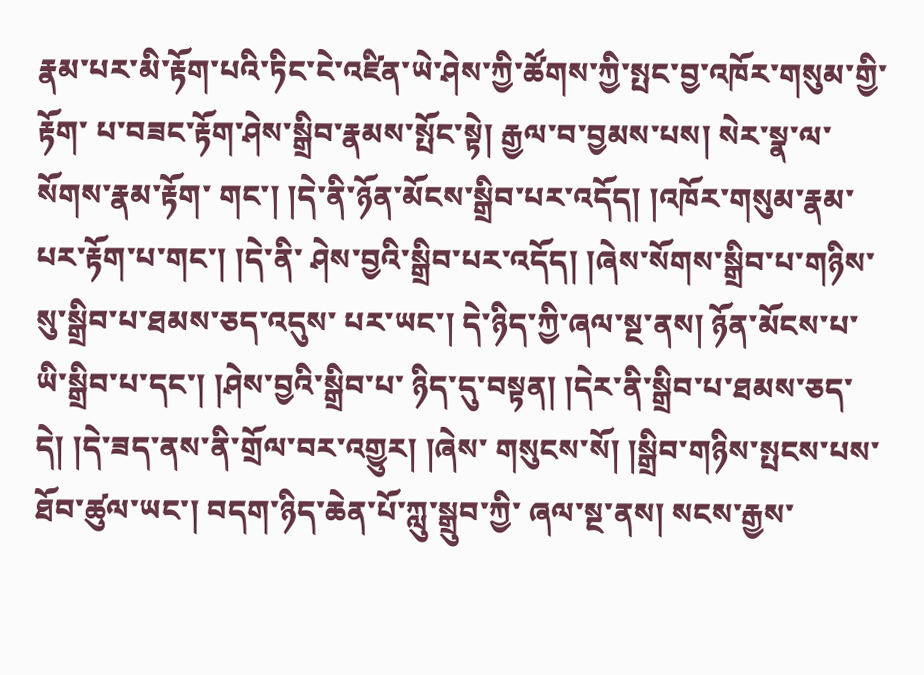རྣམ་པར་མི་རྟོག་པའི་ཏིང་ངེ་འཛིན་ཡེ་ཤེས་ཀྱི་ཚོགས་ཀྱི་སྤང་བྱ་འཁོར་གསུམ་གྱི་རྟོག་ པ་བཟང་རྟོག་ཤེས་སྒྲིབ་རྣམས་སྤོང་སྟེ། རྒྱལ་བ་བྱམས་པས། སེར་སྣ་ལ་སོགས་རྣམ་རྟོག་ གང་། །དེ་ནི་ཉོན་མོངས་སྒྲིབ་པར་འདོད། །འཁོར་གསུམ་རྣམ་པར་རྟོག་པ་གང་། །དེ་ནི་ ཤེས་བྱའི་སྒྲིབ་པར་འདོད། །ཞེས་སོགས་སྒྲིབ་པ་གཉིས་སུ་སྒྲིབ་པ་ཐམས་ཅད་འདུས་ པར་ཡང་། དེ་ཉིད་ཀྱི་ཞལ་སྔ་ནས། ཉོན་མོངས་པ་ཡི་སྒྲིབ་པ་དང་། །ཤེས་བྱའི་སྒྲིབ་པ་ ཉིད་དུ་བསྟན། །དེར་ནི་སྒྲིབ་པ་ཐམས་ཅད་དེ། །དེ་ཟད་ནས་ནི་གྲོལ་བར་འགྱུར། །ཞེས་ གསུངས་སོ། །སྒྲིབ་གཉིས་སྤངས་པས་ཐོབ་ཚུལ་ཡང་། བདག་ཉིད་ཆེན་པོ་ཀླུ་སྒྲུབ་ཀྱི་ ཞལ་སྔ་ནས། སངས་རྒྱས་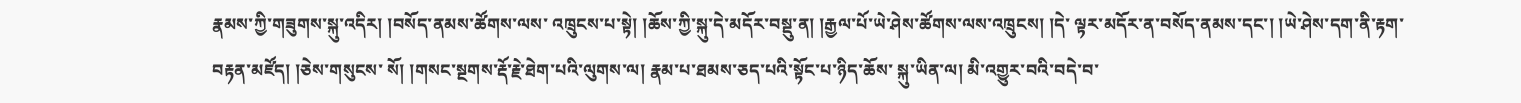རྣམས་ཀྱི་གཟུགས་སྐུ་འདིར། །བསོད་ནམས་ཚོགས་ལས་ འཁྲུངས་པ་སྟེ། །ཆོས་ཀྱི་སྐུ་དེ་མདོར་བསྡུ་ན། །རྒྱལ་པོ་ཡེ་ཤེས་ཚོགས་ལས་འཁྲུངས། །དེ་ ལྟར་མདོར་ན་བསོད་ནམས་དང་། །ཡེ་ཤེས་དག་ནི་རྟག་བརྟན་མཛོད། །ཅེས་གསུངས་ སོ། །གསང་སྔགས་རྡོ་རྗེ་ཐེག་པའི་ལུགས་ལ། རྣམ་པ་ཐམས་ཅད་པའི་སྟོང་པ་ཉིད་ཆོས་ སྐུ་ཡིན་ལ། མི་འགྱུར་བའི་བདེ་བ་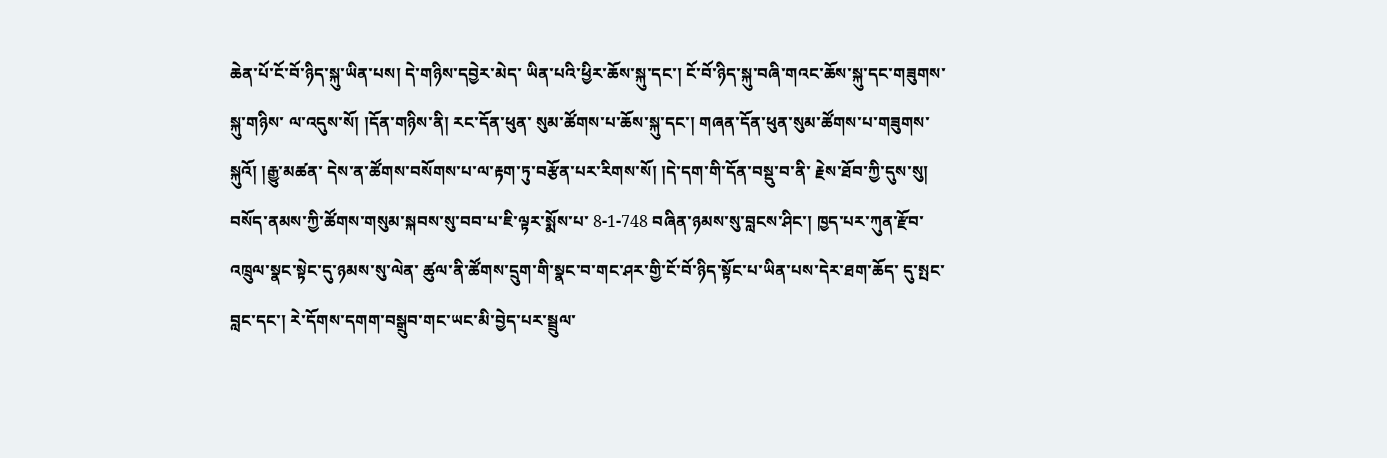ཆེན་པོ་ངོ་བོ་ཉིད་སྐུ་ཡིན་པས། དེ་གཉིས་དབྱེར་མེད་ ཡིན་པའི་ཕྱིར་ཆོས་སྐུ་དང་། ངོ་བོ་ཉིད་སྐུ་བཞི་གའང་ཆོས་སྐུ་དང་གཟུགས་སྐུ་གཉིས་ ལ་འདུས་སོ། །དོན་གཉིས་ནི། རང་དོན་ཕུན་ སུམ་ཚོགས་པ་ཆོས་སྐུ་དང་། གཞན་དོན་ཕུན་སུམ་ཚོགས་པ་གཟུགས་སྐུའོ། །རྒྱུ་མཚན་ དེས་ན་ཚོགས་བསོགས་པ་ལ་རྟག་ཏུ་བརྩོན་པར་རིགས་སོ། །དེ་དག་གི་དོན་བསྡུ་བ་ནི་ རྗེས་ཐོབ་ཀྱི་དུས་སུ། བསོད་ནམས་ཀྱི་ཚོགས་གསུམ་སྐབས་སུ་བབ་པ་ཇི་ལྟར་སྨོས་པ་ 8-1-748 བཞིན་ཉམས་སུ་བླངས་ཤིང་། ཁྱད་པར་ཀུན་རྫོབ་འཁྲུལ་སྣང་སྟེང་དུ་ཉམས་སུ་ལེན་ ཚུལ་ནི་ཚོགས་དྲུག་གི་སྣང་བ་གང་ཤར་གྱི་ངོ་བོ་ཉིད་སྟོང་པ་ཡིན་པས་དེར་ཐག་ཆོད་ དུ་སྤང་བླང་དང་། རེ་དོགས་དགག་བསྒྲུབ་གང་ཡང་མི་བྱེད་པར་སྦྲུལ་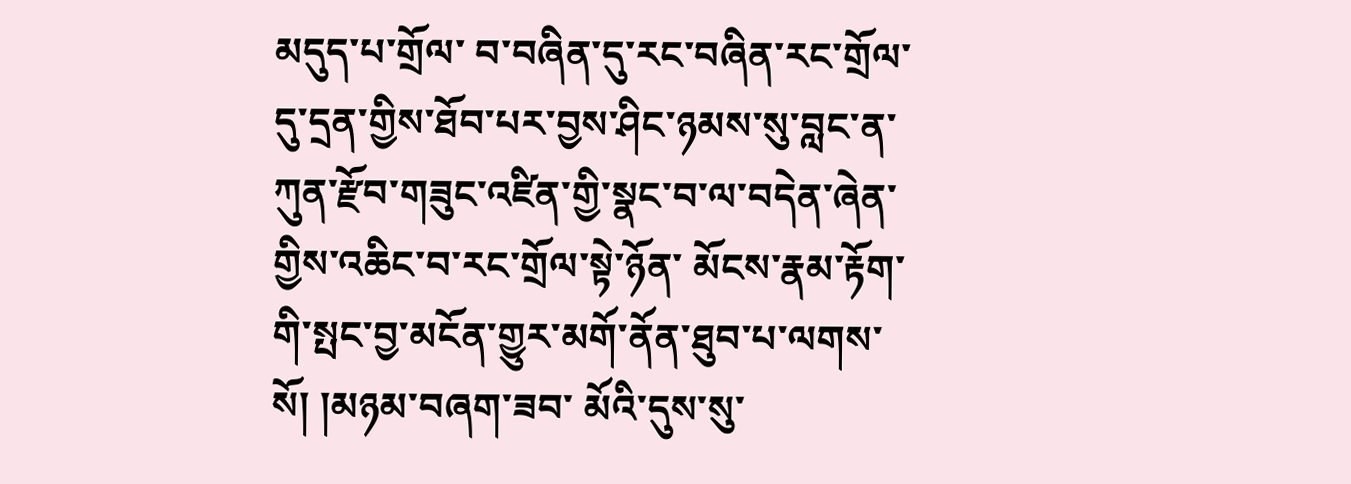མདུད་པ་གྲོལ་ བ་བཞིན་དུ་རང་བཞིན་རང་གྲོལ་དུ་དྲན་གྱིས་ཐོབ་པར་བྱས་ཤིང་ཉམས་སུ་བླང་ན་ ཀུན་རྫོབ་གཟུང་འཛིན་གྱི་སྣང་བ་ལ་བདེན་ཞེན་གྱིས་འཆིང་བ་རང་གྲོལ་སྟེ་ཉོན་ མོངས་རྣམ་རྟོག་གི་སྤང་བྱ་མངོན་གྱུར་མགོ་ནོན་ཐུབ་པ་ལགས་སོ། །མཉམ་བཞག་ཟབ་ མོའི་དུས་སུ་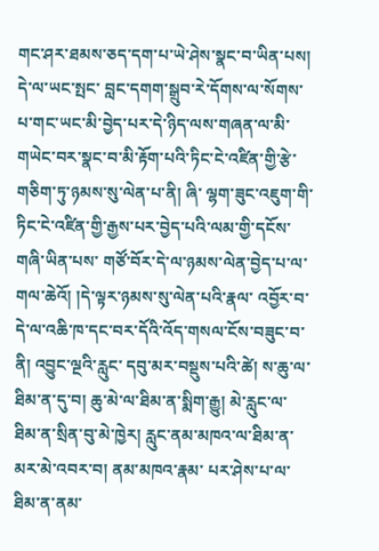གང་ཤར་ཐམས་ཅད་དག་པ་ཡེ་ཤེས་སྣང་བ་ཡིན་པས། དེ་ལ་ཡང་སྤང་ བླང་དགག་སྒྲུབ་རེ་དོགས་ལ་སོགས་པ་གང་ཡང་མི་བྱེད་པར་དེ་ཉིད་ལས་གཞན་ལ་མི་ གཡེང་བར་སྣང་བ་མི་རྟོག་པའི་ཏིང་ངེ་འཛིན་གྱི་རྩེ་གཅིག་ཏུ་ཉམས་སུ་ལེན་པ་ནི། ཞི་ ལྷག་ཟུང་འཇུག་གི་ཏིང་ངེ་འཛིན་གྱི་རྒྱས་པར་བྱེད་པའི་ལམ་གྱི་དངོས་གཞི་ཡིན་པས་ གཙོ་བོར་དེ་ལ་ཉམས་ལེན་བྱེད་པ་ལ་གལ་ཆེའོ། །དེ་ལྟར་ཉམས་སུ་ལེན་པའི་རྣལ་ འབྱོར་བ་དེ་ལ་འཆི་ཁ་དང་བར་དོའི་འོད་གསལ་ངོས་བཟུང་བ་ནི། འབྱུང་ལྔའི་རླུང་ དབུ་མར་བསྡུས་པའི་ཚེ། ས་ཆུ་ལ་ཐིམ་ན་དུ་བ། ཆུ་མེ་ལ་ཐིམ་ན་སྨིག་རྒྱུ། མེ་རླུང་ལ་ ཐིམ་ན་སྲིན་བུ་མེ་ཁྱེར། རླུང་ནམ་མཁའ་ལ་ཐིམ་ན་མར་མེ་འབར་བ། ནམ་མཁའ་རྣམ་ པར་ཤེས་པ་ལ་ཐིམ་ན་ནམ་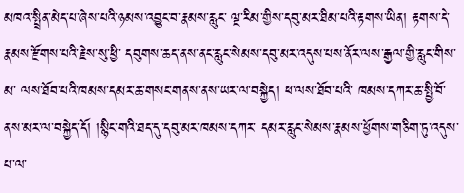མཁའ་སྤྲིན་མེད་པ་ཞེས་པའི་ཉམས་འབྱུང་བ་རྣམས་རླུང་ ལྔ་རིམ་གྱིས་དབུ་མར་ཐིམ་པའི་རྟགས་ཡིན། རྟགས་དེ་རྣམས་རྫོགས་པའི་རྗེས་སུ་ཕྱི་ དབུགས་ཆད་ནས་ནང་རླུང་སེམས་དབུ་མར་འདུས་པས་ནོར་ལས་རྒྱལ་གྱི་རླུང་གིས་མ་ ལས་ཐོབ་པའི་ཁམས་དམར་ཆ་གསང་གནས་ནས་ཡར་ལ་བསྐྱེད། ཕ་ལས་ཐོབ་པའི་ ཁམས་དཀར་ཆ་སྤྱི་བོ་ནས་མར་ལ་བསྐྱེད་དོ། །སྙིང་གའི་ཐད་དུ་དབུ་མར་ཁམས་དཀར་ དམར་རླུང་སེམས་རྣམས་ཕྱོགས་གཅིག་ཏུ་འདུས་པ་ལ་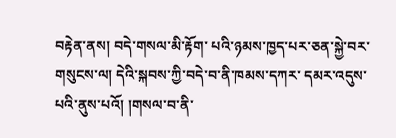བརྟེན་ནས། བདེ་གསལ་མི་རྟོག་ པའི་ཉམས་ཁྱད་པར་ཅན་སྐྱེ་བར་གསུངས་ལ། དེའི་སྐབས་ཀྱི་བདེ་བ་ནི་ཁམས་དཀར་ དམར་འདུས་པའི་ནུས་པའོ། །གསལ་བ་ནི་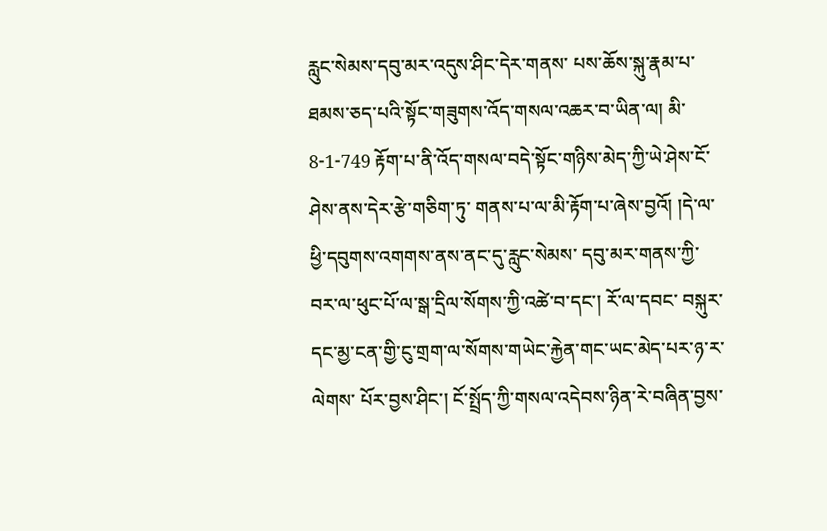རླུང་སེམས་དབུ་མར་འདུས་ཤིང་དེར་གནས་ པས་ཆོས་སྐུ་རྣམ་པ་ཐམས་ཅད་པའི་སྟོང་གཟུགས་འོད་གསལ་འཆར་བ་ཡིན་ལ། མི་ 8-1-749 རྟོག་པ་ནི་འོད་གསལ་བདེ་སྟོང་གཉིས་མེད་ཀྱི་ཡེ་ཤེས་ངོ་ཤེས་ནས་དེར་རྩེ་གཅིག་ཏུ་ གནས་པ་ལ་མི་རྟོག་པ་ཞེས་བྱའོ། །དེ་ལ་ཕྱི་དབུགས་འགགས་ནས་ནང་དུ་རླུང་སེམས་ དབུ་མར་གནས་ཀྱི་བར་ལ་ཕུང་པོ་ལ་སྒ་དྲིལ་སོགས་ཀྱི་འཚེ་བ་དང་། རོ་ལ་དབང་ བསྐུར་དང་མྱ་ངན་གྱི་ངུ་གྲག་ལ་སོགས་གཡེང་རྐྱེན་གང་ཡང་མེད་པར་ཉ་ར་ལེགས་ པོར་བྱས་ཤིང་། ངོ་སྤྲོད་ཀྱི་གསལ་འདེབས་ཉིན་རེ་བཞིན་བྱས་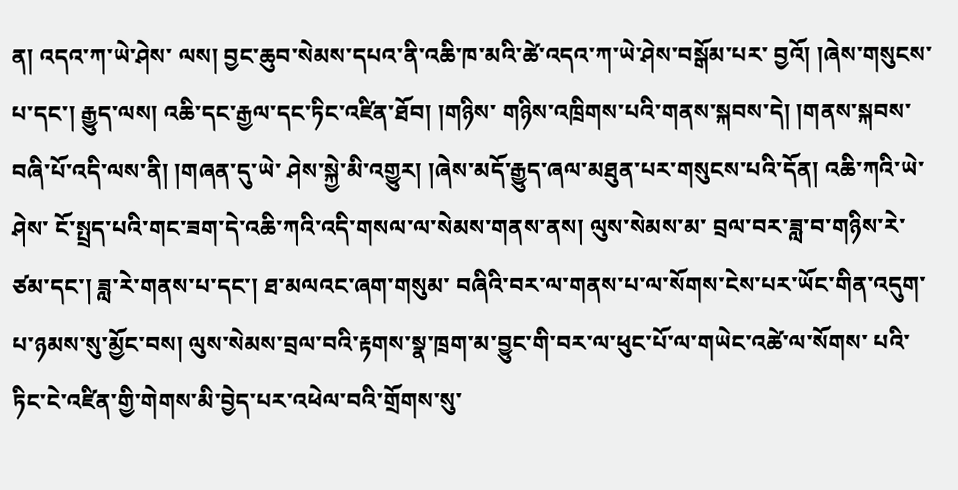ན། འདའ་ཀ་ཡེ་ཤེས་ ལས། བྱང་ཆུབ་སེམས་དཔའ་ནི་འཆི་ཁ་མའི་ཚེ་འདའ་ཀ་ཡེ་ཤེས་བསྒོམ་པར་ བྱའོ། །ཞེས་གསུངས་པ་དང་། རྒྱུད་ལས། འཆི་དང་རྒྱལ་དང་ཏིང་འཛིན་ཐོབ། །གཉིས་ གཉིས་འཁྲིགས་པའི་གནས་སྐབས་དེ། །གནས་སྐབས་བཞི་པོ་འདི་ལས་ནི། །གཞན་དུ་ཡེ་ ཤེས་སྐྱེ་མི་འགྱུར། །ཞེས་མདོ་རྒྱུད་ཞལ་མཐུན་པར་གསུངས་པའི་དོན། འཆི་ཀའི་ཡེ་ཤེས་ ངོ་སྤྲད་པའི་གང་ཟག་དེ་འཆི་ཀའི་འདི་གསལ་ལ་སེམས་གནས་ནས། ལུས་སེམས་མ་ བྲལ་བར་ཟླ་བ་གཉིས་རེ་ཙམ་དང་། ཟླ་རེ་གནས་པ་དང་། ཐ་མལའང་ཞག་གསུམ་ བཞིའི་བར་ལ་གནས་པ་ལ་སོགས་ངེས་པར་ཡོང་གིན་འདུག་པ་ཉམས་སུ་མྱོང་བས། ལུས་སེམས་བྲལ་བའི་རྟགས་སྣ་ཁྲག་མ་བྱུང་གི་བར་ལ་ཕུང་པོ་ལ་གཡེང་འཚེ་ལ་སོགས་ པའི་ཏིང་ངེ་འཛིན་གྱི་གེགས་མི་བྱེད་པར་འཕེལ་བའི་གྲོགས་སུ་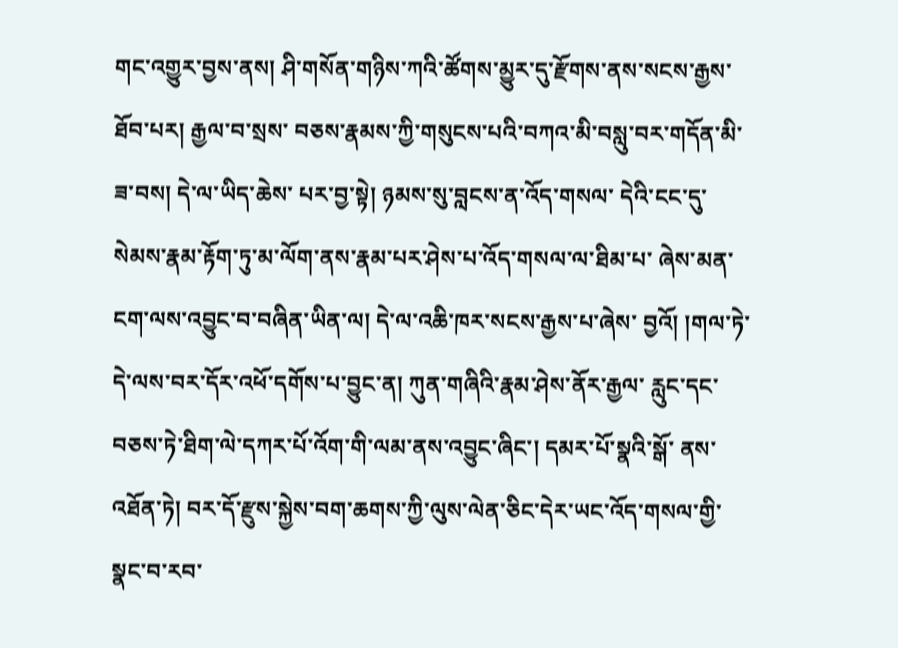གང་འགྱུར་བྱས་ནས། ཤི་གསོན་གཉིས་ཀའི་ཚོགས་མྱུར་དུ་རྫོགས་ནས་སངས་རྒྱས་ཐོབ་པར། རྒྱལ་བ་སྲས་ བཅས་རྣམས་ཀྱི་གསུངས་པའི་བཀའ་མི་བསླུ་བར་གདོན་མི་ཟ་བས། དེ་ལ་ཡིད་ཆེས་ པར་བྱ་སྟེ། ཉམས་སུ་བླངས་ན་འོད་གསལ་ དེའི་ངང་དུ་སེམས་རྣམ་རྟོག་ཏུ་མ་ལོག་ནས་རྣམ་པར་ཤེས་པ་འོད་གསལ་ལ་ཐིམ་པ་ ཞེས་མན་ངག་ལས་འབྱུང་བ་བཞིན་ཡིན་ལ། དེ་ལ་འཆི་ཁར་སངས་རྒྱས་པ་ཞེས་ བྱའོ། །གལ་ཏེ་དེ་ལས་བར་དོར་འཕོ་དགོས་པ་བྱུང་ན། ཀུན་གཞིའི་རྣམ་ཤེས་ནོར་རྒྱལ་ རླུང་དང་བཅས་ཏེ་ཐིག་ལེ་དཀར་པོ་འོག་གི་ལམ་ནས་འབྱུང་ཞིང་། དམར་པོ་སྣའི་སྒོ་ ནས་འཐོན་ཏེ། བར་དོ་རྫུས་སྐྱེས་བག་ཆགས་ཀྱི་ལུས་ལེན་ཅིང་དེར་ཡང་འོད་གསལ་གྱི་ སྣང་བ་རབ་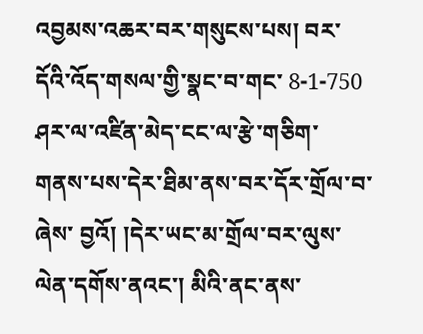འབྱམས་འཆར་བར་གསུངས་པས། བར་དོའི་འོད་གསལ་གྱི་སྣང་བ་གང་ 8-1-750 ཤར་ལ་འཛིན་མེད་ངང་ལ་རྩེ་གཅིག་གནས་པས་དེར་ཐིམ་ནས་བར་དོར་གྲོལ་བ་ཞེས་ བྱའོ། །དེར་ཡང་མ་གྲོལ་བར་ལུས་ལེན་དགོས་ནའང་། མིའི་ནང་ནས་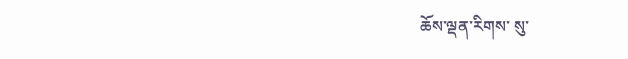ཆོས་ལྡན་རིགས་ སུ་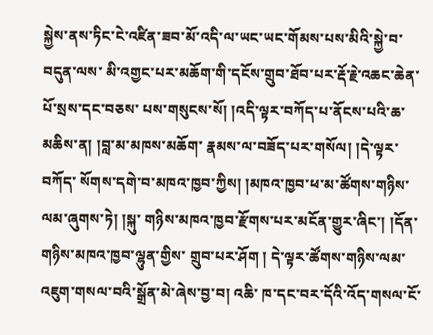སྐྱེས་ནས་ཏིང་ངེ་འཛིན་ཟབ་མོ་འདི་ལ་ཡང་ཡང་གོམས་པས་མིའི་སྐྱེ་བ་བདུན་ལས་ མི་འགྱང་པར་མཆོག་གི་དངོས་གྲུབ་ཐོབ་པར་རྡོ་རྗེ་འཆང་ཆེན་པོ་སྲས་དང་བཅས་ པས་གསུངས་སོ། །འདི་ལྟར་བཀོད་པ་ནོངས་པའི་ཆ་མཆིས་ན། །བླ་མ་མཁས་མཆོག་ རྣམས་ལ་བཟོད་པར་གསོལ། །དེ་ལྟར་བཀོད་ སོགས་དགེ་བ་མཁའ་ཁྱབ་ཀྱིས། །མཁའ་ཁྱབ་ཕ་མ་ཚོགས་གཉིས་ལམ་ཞུགས་ཏེ། །སྐུ་ གཉིས་མཁའ་ཁྱབ་རྫོགས་པར་མངོན་གྱུར་ཞིང་། །དོན་གཉིས་མཁའ་ཁྱབ་ལྷུན་གྱིས་ གྲུབ་པར་ཤོག ། དེ་ལྟར་ཚོགས་གཉིས་ལམ་འཇུག་གསལ་བའི་སྒྲོན་མེ་ཞེས་བྱ་བ། འཆི་ ཁ་དང་བར་དོའི་འོད་གསལ་ངོ་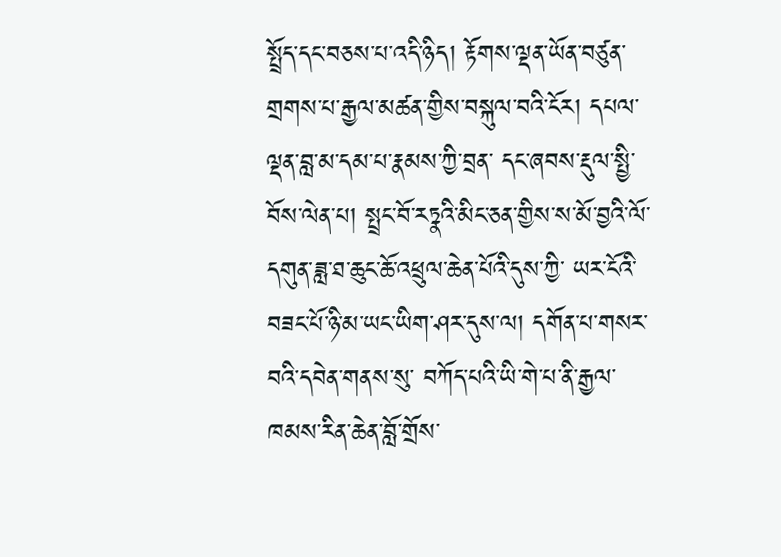སྤྲོད་དང་བཅས་པ་འདི་ཉིད། རྟོགས་ལྡན་ཡོན་བཙུན་ གྲགས་པ་རྒྱལ་མཚན་གྱིས་བསྐུལ་བའི་ངོར། དཔལ་ལྡན་བླ་མ་དམ་པ་རྣམས་ཀྱི་བྲན་ དང་ཞབས་རྡུལ་སྤྱི་བོས་ལེན་པ། སྤྲང་བོ་རཏྣའི་མིང་ཅན་གྱིས་ས་མོ་བྱའི་ལོ་དགུན་ཟླ་ཐ་ཆུང་ཆོ་འཕྲུལ་ཆེན་པོའི་དུས་ཀྱི་ ཡར་ངོའི་བཟང་པོ་ཉི་མ་ཡང་ཡིག་ཤར་དུས་ལ། དགོན་པ་གསར་བའི་དབེན་གནས་སུ་ བཀོད་པའི་ཡི་གེ་པ་ནི་རྒྱལ་ཁམས་རིན་ཆེན་བློ་གྲོས་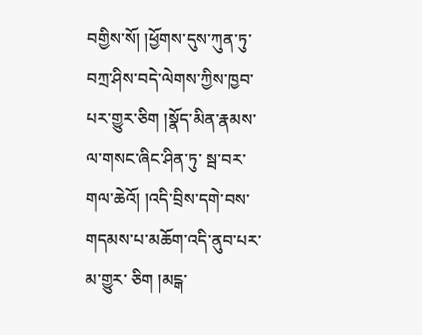བགྱིས་སོ། །ཕྱོགས་དུས་ཀུན་ཏུ་ བཀྲ་ཤིས་བདེ་ལེགས་ཀྱིས་ཁྱབ་པར་གྱུར་ཅིག །སྣོད་མིན་རྣམས་ལ་གསང་ཞིང་ཤིན་ཏུ་ སྦ་བར་གལ་ཆེའོ། །འདི་བྲིས་དགེ་བས་གདམས་པ་མཆོག་འདི་ནུབ་པར་མ་གྱུར་ ཅིག །མངྒ་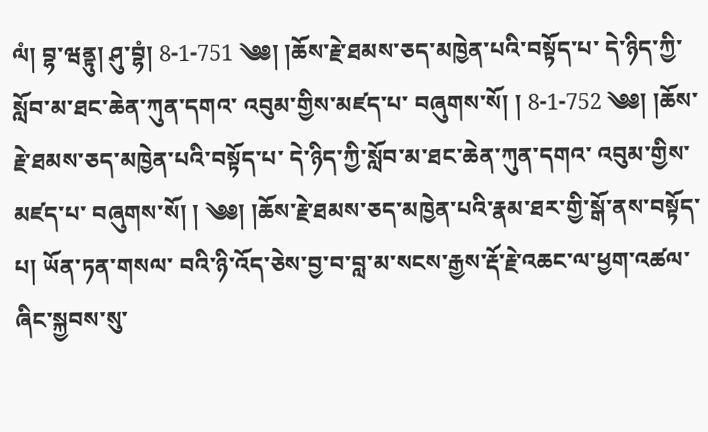ལཾ། བྷ་ཝནྟུ། ཤུ་བྷཾ། 8-1-751 ༄༅། །ཆོས་རྗེ་ཐམས་ཅད་མཁྱེན་པའི་བསྟོད་པ་ དེ་ཉིད་ཀྱི་སློབ་མ་ཐང་ཆེན་ཀུན་དགའ་ འབུམ་གྱིས་མཛད་པ་ བཞུགས་སོ། ། 8-1-752 ༄༅། །ཆོས་རྗེ་ཐམས་ཅད་མཁྱེན་པའི་བསྟོད་པ་ དེ་ཉིད་ཀྱི་སློབ་མ་ཐང་ཆེན་ཀུན་དགའ་ འབུམ་གྱིས་མཛད་པ་ བཞུགས་སོ། ། ༄༅། །ཆོས་རྗེ་ཐམས་ཅད་མཁྱེན་པའི་རྣམ་ཐར་གྱི་སྒོ་ནས་བསྟོད་པ། ཡོན་ཏན་གསལ་ བའི་ཉི་འོད་ཅེས་བྱ་བ་བླ་མ་སངས་རྒྱས་རྡོ་རྗེ་འཆང་ལ་ཕྱག་འཚལ་ཞིང་སྐྱབས་སུ་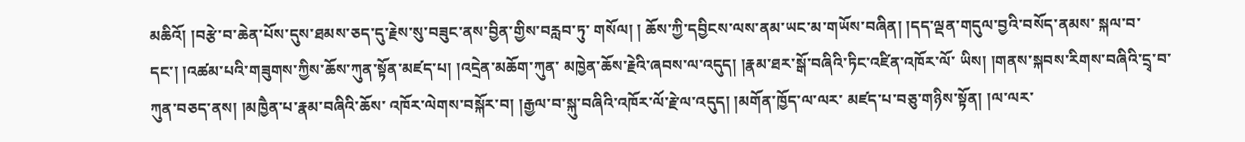མཆིའོ། །བརྩེ་བ་ཆེན་པོས་དུས་ཐམས་ཅད་དུ་རྗེས་སུ་བཟུང་ནས་བྱིན་གྱིས་བརླབ་ཏུ་ གསོལ། ། ཆོས་ཀྱི་དབྱིངས་ལས་ནམ་ཡང་མ་གཡོས་བཞིན། །དད་ལྡན་གདུལ་བྱའི་བསོད་ནམས་ སྐལ་བ་དང་། །འཚམ་པའི་གཟུགས་ཀྱིས་ཆོས་ཀུན་སྟོན་མཛད་པ། །འདྲེན་མཆོག་ཀུན་ མཁྱེན་ཆོས་རྗེའི་ཞབས་ལ་འདུད། །རྣམ་ཐར་སྒོ་བཞིའི་ཏིང་འཛིན་འཁོར་ལོ་ ཡིས། །གནས་སྐབས་རིགས་བཞིའི་དྲྭ་བ་ཀུན་བཅད་ནས། །མཁྱཻན་པ་རྣམ་བཞིའི་ཆོས་ འཁོར་ལེགས་བསྐོར་བ། །རྒྱལ་བ་སྐུ་བཞིའི་འཁོར་ལོ་རྗེ་ལ་འདུད། །མགོན་ཁྱོད་ལ་ལར་ མཛད་པ་བཅུ་གཉིས་སྟོན། །ལ་ལར་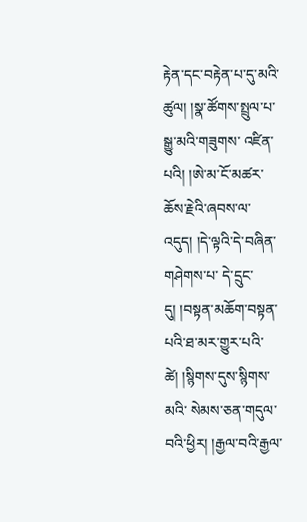རྟེན་དང་བརྟེན་པ་དུ་མའི་ཚུལ། །སྣ་ཚོགས་སྤྲུལ་པ་ སྒྱུ་མའི་གཟུགས་ འཛིན་པའི། །ཨེ་མ་ངོ་མཚར་ཆོས་རྗེའི་ཞབས་ལ་འདུད། །དེ་ལྟའི་དེ་བཞིན་གཤེགས་པ་ དེ་དྲུང་དུ། །བསྟན་མཆོག་བསྟན་པའི་ཐ་མར་གྱུར་པའི་ཚེ། །སྙིགས་དུས་སྙིགས་མའི་ སེམས་ཅན་གདུལ་བའི་ཕྱིར། །རྒྱལ་བའི་རྒྱལ་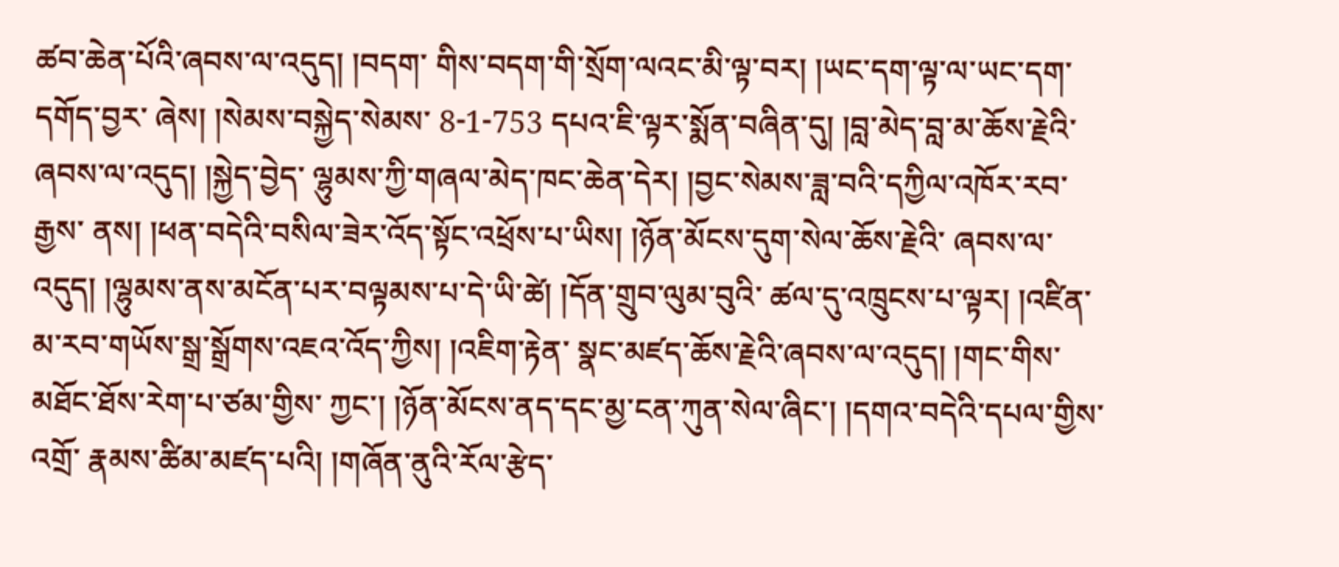ཚབ་ཆེན་པོའི་ཞབས་ལ་འདུད། །བདག་ གིས་བདག་གི་སྲོག་ལའང་མི་ལྟ་བར། །ཡང་དག་ལྟ་ལ་ཡང་དག་དགོད་བྱར་ ཞེས། །སེམས་བསྐྱེད་སེམས་ 8-1-753 དཔའ་ཇི་ལྟར་སྨོན་བཞིན་དུ། །བླ་མེད་བླ་མ་ཆོས་རྗེའི་ཞབས་ལ་འདུད། །སྐྱེད་བྱེད་ ལྷུམས་ཀྱི་གཞལ་མེད་ཁང་ཆེན་དེར། །བྱང་སེམས་ཟླ་བའི་དཀྱིལ་འཁོར་རབ་རྒྱས་ ནས། །ཕན་བདེའི་བསིལ་ཟེར་འོད་སྟོང་འཕྲོས་པ་ཡིས། །ཉོན་མོངས་དུག་སེལ་ཆོས་རྗེའི་ ཞབས་ལ་འདུད། །ལྷུམས་ནས་མངོན་པར་བལྟམས་པ་དེ་ཡི་ཚེ། །དོན་གྲུབ་ལུམ་བུའི་ ཚལ་དུ་འཁྲུངས་པ་ལྟར། །འཛིན་མ་རབ་གཡོས་སྒྲ་སྒྲོགས་འཇའ་འོད་ཀྱིས། །འཇིག་རྟེན་ སྣང་མཛད་ཆོས་རྗེའི་ཞབས་ལ་འདུད། །གང་གིས་མཐོང་ཐོས་རེག་པ་ཙམ་གྱིས་ ཀྱང་། །ཉོན་མོངས་ནད་དང་མྱ་ངན་ཀུན་སེལ་ཞིང་། །དགའ་བདེའི་དཔལ་གྱིས་འགྲོ་ རྣམས་ཚིམ་མཛད་པའི། །གཞོན་ནུའི་རོལ་རྩེད་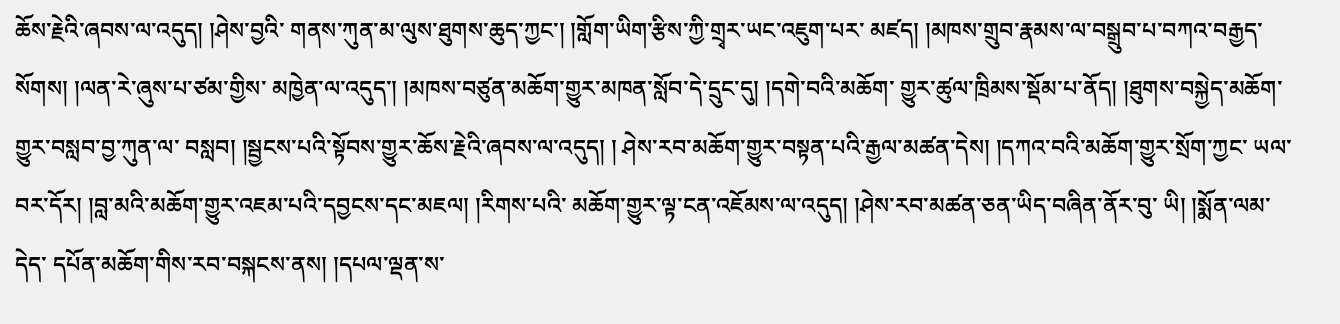ཆོས་རྗེའི་ཞབས་ལ་འདུད། །ཤེས་བྱའི་ གནས་ཀུན་མ་ལུས་ཐུགས་ཆུད་ཀྱང་། །གློག་ཡིག་རྩིས་ཀྱི་གྲྭར་ཡང་འཇུག་པར་ མཛད། །མཁས་གྲུབ་རྣམས་ལ་བསྒྲུབ་པ་བཀའ་བརྒྱད་སོགས། །ལན་རེ་ཞུས་པ་ཙམ་གྱིས་ མཁྱེན་ལ་འདུད་། །མཁས་བཙུན་མཆོག་གྱུར་མཁན་སློབ་དེ་དྲུང་དུ། །དགེ་བའི་མཆོག་ གྱུར་ཚུལ་ཁྲིམས་སྡོམ་པ་ནོད། །ཐུགས་བསྐྱེད་མཆོག་གྱུར་བསླབ་བྱ་ཀུན་ལ་ བསླབ། །སྦྱངས་པའི་སྟོབས་གྱུར་ཆོས་རྗེའི་ཞབས་ལ་འདུད། ། ཤེས་རབ་མཆོག་གྱུར་བསྟན་པའི་རྒྱལ་མཚན་དེས། །དཀའ་བའི་མཆོག་གྱུར་སྲོག་ཀྱང་ ཡལ་བར་དོར། །བླ་མའི་མཆོག་གྱུར་འཇམ་པའི་དབྱངས་དང་མཇལ། །རིགས་པའི་ མཆོག་གྱུར་ལྟ་ངན་འཇོམས་ལ་འདུད། །ཤེས་རབ་མཚན་ཅན་ཡིད་བཞིན་ནོར་བུ་ ཡི། །སྨོན་ལམ་དེད་ དཔོན་མཆོག་གིས་རབ་བསྐངས་ནས། །དཔལ་ལྡན་ས་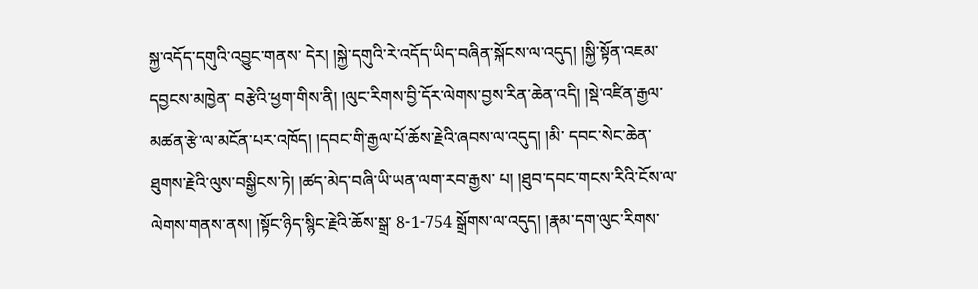སྐྱ་འདོད་དགུའི་འབྱུང་གནས་ དེར། །སྐྱེ་དགུའི་རེ་འདོད་ཡིད་བཞིན་སྐོངས་ལ་འདུད། །སྐྱི་སྟོན་འཇམ་དབྱངས་མཁྱེན་ བརྩེའི་ཕྱག་གིས་ནི། །ལུང་རིགས་བྱི་དོར་ལེགས་བྱས་རིན་ཆེན་འདི། །སྡེ་འཛིན་རྒྱལ་ མཚན་རྩེ་ལ་མངོན་པར་འཁོད། །དབང་གི་རྒྱལ་པོ་ཆོས་རྗེའི་ཞབས་ལ་འདུད། །མི་ དབང་སེང་ཆེན་ཐུགས་རྗེའི་ལུས་བསྒྱིངས་ཏེ། །ཚད་མེད་བཞི་ཡི་ཡན་ལག་རབ་རྒྱས་ པ། །ཐུབ་དབང་གངས་རིའི་ངོས་ལ་ལེགས་གནས་ནས། །སྟོང་ཉིད་སྙིང་རྗེའི་ཆོས་སྒྲ་ 8-1-754 སྒྲོགས་ལ་འདུད། །རྣམ་དག་ལུང་རིགས་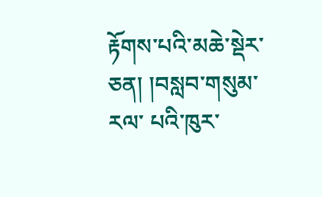རྟོགས་པའི་མཆེ་སྡེར་ཅན། །བསླབ་གསུམ་རལ་ པའི་ཁུར་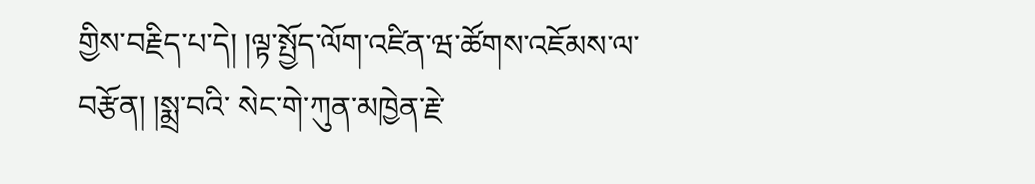གྱིས་བརྗིད་པ་དེ། །ལྟ་སྤྱོད་ལོག་འཛིན་ཝ་ཚོགས་འཇོམས་ལ་བརྩོན། །སྨྲ་བའི་ སེང་གེ་ཀུན་མཁྱེན་རྗེ་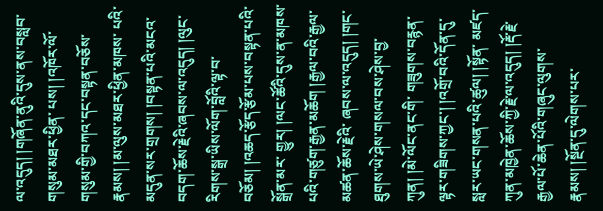ལ་འདུད། །གཞོན་ནུའི་དུས་ནས་བསླབ་གསུམ་མཐར་ཕྱིན་ པས། །འཁོར་ལོ་གསུམ་གྱི་བཀའ་དང་བསྟན་བཅོས་རྣམས། །མ་ལུས་མཐར་ཕྱིན་མཁས་ པའི་མདུན་སར་གྲགས། །བསྟན་པའི་མངའ་བདག་ཆོས་རྗེའི་ཞབས་ལ་འདུད། །ལུང་ རིགས་སྒྲ་ཡིས་ལོག་བློའི་ལྟ་བ་བཅོམ། །འཆད་རྩོད་རྩོམ་པས་བསྟན་པའི་སྒྲོན་མར་ གྱུར། །ལང་ཚོའི་དུས་ན་མཁས་པའི་གཙུག་རྒྱན་མཆོག །རྒྱལ་བའི་རྒྱལ་མཚན་ཆོས་རྗེའི་ ཞབས་ལ་འདུད། །གང་ཐུགས་ཡེ་ཤེས་གསལ་བས་ཤེས་བྱ་ཀུན། །མེ་ལོང་ནང་གི་ གཟུགས་བརྙན་ལྟར་གཟིགས་ཀྱང་། །འགྲོ་བའི་དོན་དུ་སླར་ཡང་གསན་པའི་ཚུལ། །སྟོན་ མཛད་ཀུན་མཁྱེན་ཆོས་ཀྱི་རྗེ་ལ་འདུད། །རྡོ་རྗེ་རྒྱལ་པོ་ཆེན་པོའི་གཞུང་ལུགས་ རྣམས། །སྔོན་དུ་ལེགས་པར་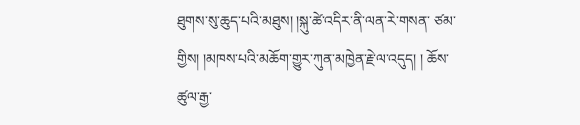ཐུགས་སུ་ཆུད་པའི་མཐུས། །སྐུ་ཚེ་འདིར་ནི་ལན་རེ་གསན་ ཙམ་གྱིས། །མཁས་པའི་མཆོག་གྱུར་ཀུན་མཁྱེན་རྗེ་ལ་འདུད། ། ཆོས་ཚུལ་རྒྱ་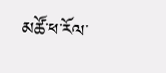མཚོ་ཕ་རོལ་